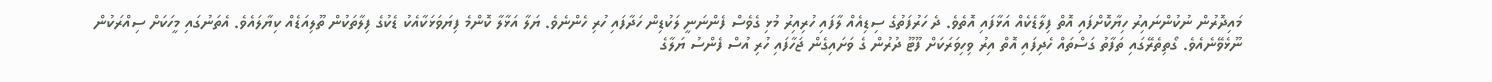މައިދޮރުން ނުކުންނައިރު ހިޔާކޮށްފައި އޮތް ފިލާޑެކެއް އަޅާފައި އޮތެވެ. ދެ ހަރުފަތުގެ ސިޑިއެއް ލާފައި ހުރިއިރު މުޅި ގެވެސް ފެންނަނީ ލަކުޑިން ހަދާފައި ހުރި ހެންނެވެ. ޔަލާ އަޅާލާ ކޮންމެ ފިޔަވަޅަކާއެކު ޑެކުގެ ފިލާތަކުން ތޫލިއަޑެއް ކިޔާލައެވެ. އެތަނުގައި މީހަކަށް ސިއްރަކުން ނޫޅެވޭނެއެވެ. ގޯތިތެރޭގައި ތަފާތު ގަސްތައް ހެދިފައި އޮތް އިރު ވިހިވަރަކަށް ފޫޓޫ ދުރުން ގެ ވަށައިގެން ޖަހާފައި ހުރި އުސް ފެންސު ޔަލާގެ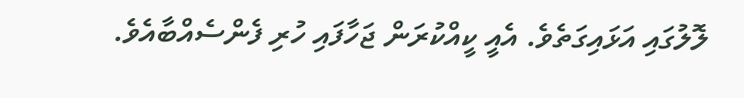ލޮލުގައި އަޅައިގަތެވެ. އެއީ ކީއްކުރަން ޖަހާފައި ހުރި ފެންސެއްބާއެވެ.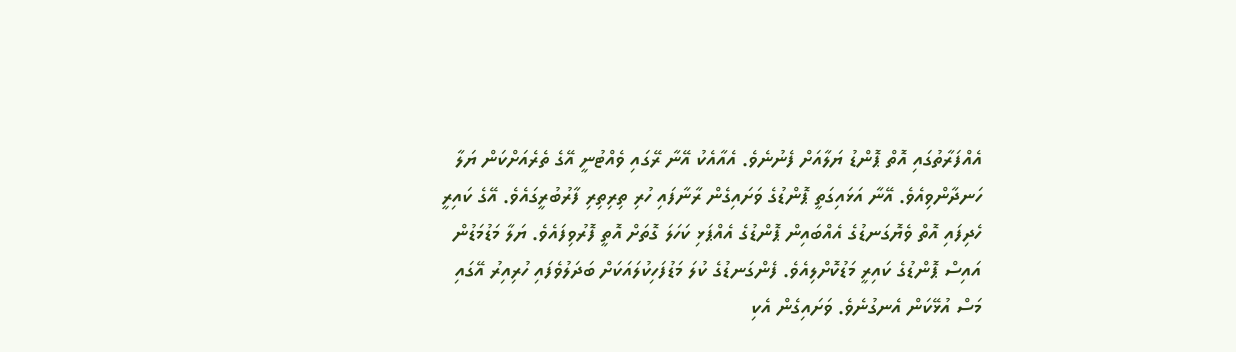އެއްފަރާތުގައި އޮތް ޕޮންޑު ޔަލާއަށް ފެނުނެވެ. އެއާއެކު އޭނާ ރޭގައި ވެއްޓުނީ އޭގެ ތެރެއަށްކަން ޔަލާ ހަނދާންވިއެވެ. އޭނާ އަޅައިގަތީ ޕޮންޑުގެ ވަށައިގެން ރާނާފައި ހުރި ތިރިތިރި ފާރުބުރީގައެވެ. އޭގެ ކައިރީ ހެދިފައި އޮތް ވެޔޮގަނޑުގެ އެއްބައިން ޕޮންޑުގެ އެއްޕަޅި ކަހަލަ ގޮތަށް އޮތީ ފޮރުވިފައެވެ. ޔަލާ މަޑުމަޑުން އައިސް ޕޮންޑުގެ ކައިރީ މަޑުކޮށްލިއެވެ. ފެންގަނޑުގެ ކުލަ މަޑުފަހިކުލައަކަށް ބަދަލުވެފައި ހުރިއިރު އޭގައި މަސް އުޅޭކަން އެނގުނެވެ. ވަށައިގެން އެކި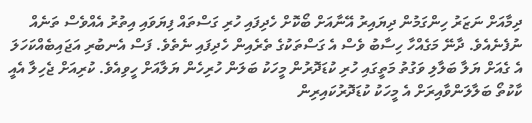ދިމާއަށް ނަޒަރު ހިންގަމުން ދިޔައިރު އޭނާއަށް ބޯކޮށް ހެދިފައި ހުރި ގަސްތައް ފިޔަވައި އިތުރު އެއްވެސް ތަނެއް ނުފެނެއެވެ. ދާނޭ މަގެއްހާ ހިސާބު ވެސް އެ ގަސްތަކުގެ ތެރެއިން ހެދިފައި ނެތެވެ. ފަސް އެނބުރި އަޖައިބެއްކަހަލަ އެ ގެއަށް ޔަލާ ބަލާލި ވަގުތު މަތީގައި ހުރި ކުޑަދޮރުން މީހަކު ބަލަން ހުރިހެން ޔަލާއަށް ހީވިއެވެ. ކުރިއަށް ޖެހިލާ އެއީ ކާކުތޯ ބަލާލަންވާއިރަށް އެ މީހަކު ކުޑަދޮރުކައިރިން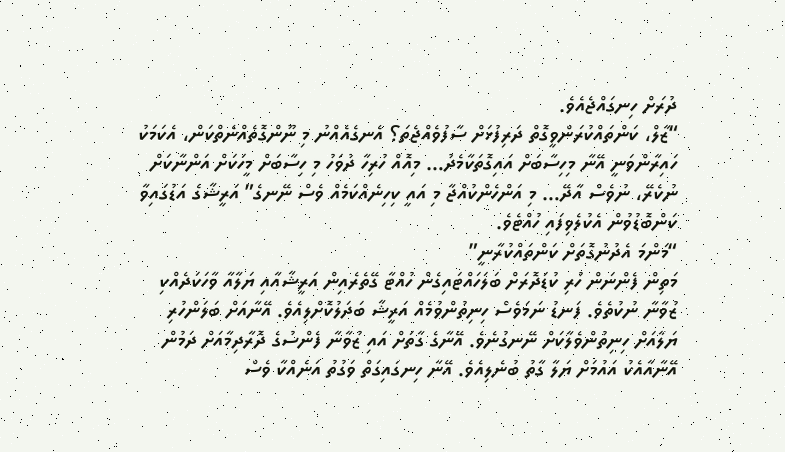ދުރަށް ހިނގައްޖެއެވެ.
“ޒާލް، ކަންތައްކުރަންވީގޮތް ދަރިފުޅަށް ސާފުވެއްޖެތަ؟ އެނގެއެއްނު މި ނޫންގޮތެއްނެތްކަން، އެކަމަކު ހައިރާންވަނީ އޭނާ މިހިސާބަށް އައިގޮތަކާމެދު… މިއޮއް ހުރިހާ ދުވަހު މި ހިސާބަށް މީހަކަށް އަންނާކަށް ނުކެރޭ، ނުވެސް އާދޭ… މި އަންހެންކުއްޖާ މި އައީ ކިހިނެއްކަމެއް ވެސް ނޭނގެ” އަރީޝާގެ އަޑުގައިވާ ކަންބޮޑުވުން އެކުލެވިފައި ހުއްޓެވެ.
“މަންމަ އެދުނުގޮތަށް ކަންތައްކުރާނީ”
މަތިން ފެންނަން ހުރި ކުޑަދޮރަށް ބަލަހައްޓައިގެން ހުއްޓާ ގޭތެރެއިން އަރީޝާއާއި ޔަލާއާ ވާހަކަދެއްކި ޒުވާނާ ނުކުތެވެ. ފަނޑު ނަމަވެސް ހިނިތުންވުމެއް އަރީޝާ ބަދަލުކޮށްލިއެވެ. އޭނާއަށް ބަލަންހުރި ޔަލާއަށް ހިނިތުންވެލާކަށް ނޭނގުނެވެ. އޭނާގެ ގާތަށް އައި ޒުވާނާ ފެންސުގެ ދޮރާދިމާއަށް ދަމުން އޭނާއާއެކު އައުމަށް ޔަލާ ގާތު ބުނެލިއެވެ. އޭނާ ހިނގައިގަތް ވަގުތު އަނެއްކާ ވެސް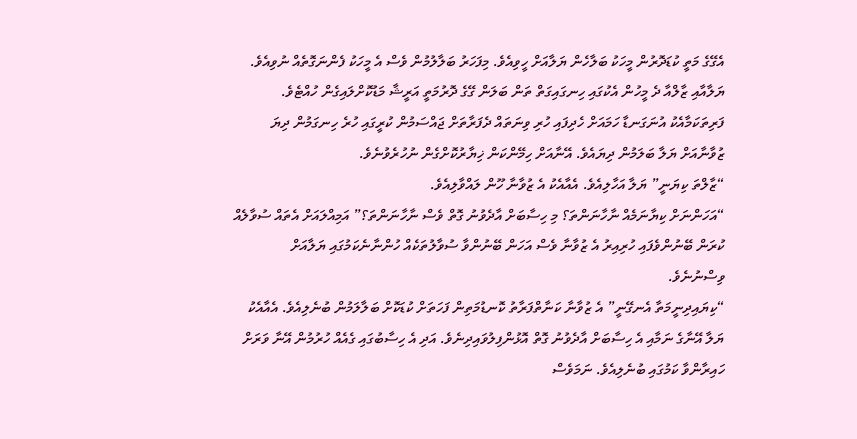އެގޭގެ މަތީ ކުޑަދޮރުން މީހަކު ބަލާހެން ޔަލާއަށް ހީވިއެވެ. މިފަހަރު ބަލާލުމުން ވެސް އެ މީހަކު ފެންނަގޮތެއް ނުވިއެވެ. ޔަލާއާއި ޒާލްއާ ދެ މީހުން އެކުގައި ހިނގައިގަތް ތަން ބަލަން ގޭގެ ދޮރުމަތީ އަރީޝާ މަޑުކޮށްލައިގެން ހުއްޓެވެ.
ފަރިތަކަމާއެކު އުނަގަނޑާ ހަމައަށް ހެދިފައި ހުރި ވިނަތައް ދެފަރާތަށް ޖައްސަމުން ކުރީގައި ހުރެ ހިނގަމުން ދިޔަ ޒުވާނާއަށް ޔަލާ ބަލަމުން ދިޔައެވެ. އޭނާއަށް ހިމޭންކަން ޚިޔާރުކޮށްގެން ނުހުރެވުނެވެ.
“ޒާލްތަ ކިޔަނީ” ޔަލާ އަހާލިއެވެ. އެއާއެކު އެ ޒުވާނާ ހޫން ލައްވާލިއެވެ.
“އަހަންނަށް ކިޔާނަމެއް ނާހާނަންތަ؟ މި ހިސާބަށް އާދެވުނު ގޮތް ވެސް ނާހާނަންތަ؟” އަމިއްލައަށް އެތައް ސުވާލެއް ކުރަން ބޭނުންވެފައި ހުރިއިރު އެ ޒުވާނާ ވެސް އަހަން ބޭނުންވާ ސުވާލުތަކެއް ހުންނާނެކަމުގައި ޔަލާއަށް ވިސްނުނެވެ.
“ކިޔައިދިނީމަތާ އެނގޭނީ” އެ ޒުވާނާ ކަނާތްފަރާތު ކޮނޑުމަތިން ފަހަތަށް ކުޑަކޮށް ބަލާލަމުން ބުނެލިއެވެ. އެއާއެކު ޔަލާ އޭނާގެ ނަމާއި އެ ހިސާބަށް އާދެވުނު ގޮތް އޮޅުންފިލުވައިދިނެވެ. އަދި އެ ހިސާބުގައި ގެއެއް ހުރުމުން އޭނާ ވަރަށް ހައިރާންވާ ކަމުގައި ބުނެލިއެވެ. ނަމަވެސް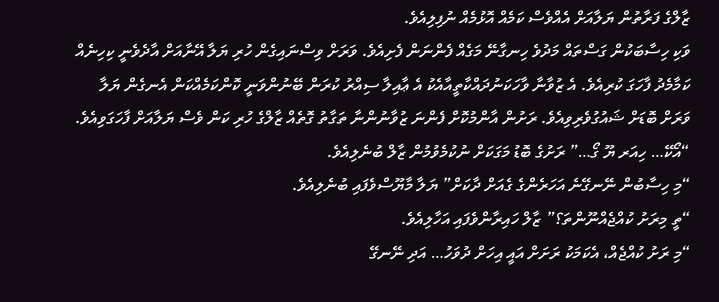ޒާލްގެ ފަރާތުން ޔަލާއަށް އެއްވެސް ކަމެއް އޮޅުމެއް ނުފިލިއެވެ.
ވަކި ހިސާބަކުން ގަސްތައް މަދުވެ ހިނގާނޭ މަގެއް ފެންނަން ފެށިއެވެ. ވަރަށް ވިސްނައިގެން ހުރި ޔަލާ އޭނާއަށް އާދެވެނީ ކިހިނެއް ކަމާމެދު ފާހަގަ ކުރިއެވެ. އެ ޒުވާނާ ވާހަކަނުދައްކާތީއާއެކު އެ ޢާއިލާ ސިއްރު ކުރަން ބޭނުންވަނީ ކޮންކަމެއްކަން އެނގެން ޔަލާ ވަރަށް ބޮޑަށް ޝައުގުވެރިވިއެވެ. ރަށުން އާންމުކޮށް ފެންނަ ޒުވާނުންނާ ތަގާތު ގޮތެއް ޒާލްގެ ހުރި ކަން ވެސް ޔަލާއަށް ފާހަގަވިއެވެ.
“އޯކޭ… ހިއަރ ޔޫ ގޯ…” ރަށުގެ ބޮޑު މަގަކަށް ނުކުމެވުމުން ޒާލް ބުނެލިއެވެ.
“މި ހިސާބުން ނޭނގޭނެ އަހަރެންގެ ގެއަށް ދާކަށް” ޔަލާ މާޔޫސްވެފައި ބުނެލިއެވެ.
“ތީ މިރަށު ކުއްޖެއްނޫންތަ؟” ޒާލް ހައިރާންވެފައި އަހާލިއެވެ.
“މި ރަށު ކުއްޖެއް، އެކަމަކު ރަށަށް އައީ އިހަށް ދުވަހު… އަދި ނޭނގޭ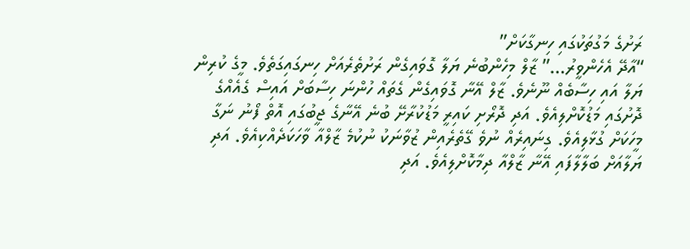ރަށުގެ މަގުތަކުގައި ހިނގާކަށް”
“އާދޭ އެހެންވީރު…” ޒާލް މިހެންބުނެ ޔަލާ ގޮވައިގެން ރަށުތެރެއަށް ހިނގައިގަތެވެ. މީގެ ކުރިން ޔަލާ އައި ހިސާބެއް ނޫނެވެ. ޒާލް އޭނާ ގޮވައިގެން ގެތައް ހުންނަ ހިސާބަށް އައިސް ގެއެއްގެ ދޮށުގައި މަޑުކޮށްލިއެވެ. އަދި ދޮރޯށި ކައިރީ މަޑުކުރާށޭ ބުނެ އޭނާގެ ޖީބުގައި އޮތް ފޯނު ނަގާ މީހަކަށް ގުޅާލިއެވެ. ގިނައިރެއް ނުވެ ގޭތެރެއިން ޒުވާނަކު ނުކުމެ ޒާލްއާ ވާހަކަދެއްކިއެވެ. އަދި ޔަލާއަށް ބަލާލާފައި އޭނާ ޒާލްއާ ދިމާކޮށްލިއެވެ. އަދި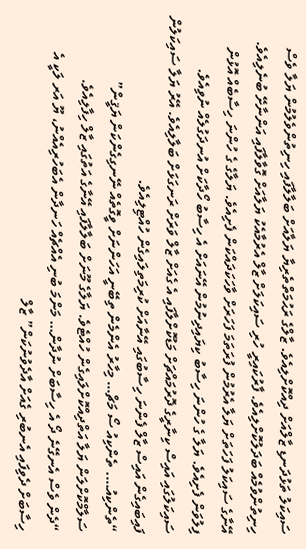ސައިކަލު ތަޅުދަނޑި ޒާލްއަށް ދިއްކޮށްލިއެވެ. ޒާލްގެ ރަޙުމަތްތެރިޔާ ޔަލާއަށް ބަލާލާފައި ހިނިތުންވެލުމުން ޔަލާ ވެސް ހިނިތުންވުމެއް ބަދަލުކޮށްލިއެވެ. ފާރުކައިރީ ހުރި ސައިކަލަށް ޒާލް އެރުމާއެކު ޔަލާއަށް ގޮވާލާފައި އަންނާށޭ ބުނެލިއެވެ. އޭނާގެ ސައިކަލު ފަހަތަށް ޔަލާ އެރުމުން ފުރަތަމަ ފަހަރަށް ވާހަކަދައްކަން ފެށިއެވެ. ޔަލާގެ ގެ ހުންނަ ހިސާބެއް އޮޅުން ފިލުވަން ފެށިއެވެ. ޔަލާ ގެ ހުންނަ ހިސާބު ކިޔައިދިނުމުން އޭނައަށް އެ ހިސާބު ހޯދާކަށް އުނދަގުލެއް ނުވިއެވެ.
ސައިކަލުގައި އައިސް ކިނާރީގެ ދޮރުމައްޗަށް މަޑުކޮށްލާފައި އެ ގެއަށް ޒާލް ވަރަށް ރަނގަޅަށް ބަލާލިއެވެ. އޭރު ޔަލާ ސައިކަލުން ފައިބައިގެން އައިސް ޒާލް ފެންނަ ހިސާބުގައި އޭނާއަށް ކުރިމަތިލައިގެން ހުއްޓިލިއެވެ.
“ތެންކިއު…. ތެންކިއު ސޯ މަޗް… މިހާރު އެންމެން ތިބޭނީ އަހަންނަށް ވީގޮތެއް ނޭނގިގެންކަން ޔަޤީން” ސަލާމްކޮށްލަން ޔަލާ އަތްދިއްކޮށްލައިގެން ހުއްޓެވެ. ޔަލާގެ މޫނަށް ބަލާލާފައި އޭނާގެ އަތުގައި ޒާލް ހިފާލިއެވެ.
“ދެން ވެސް އެނގޭނެ ދޯ އެ ހިސާބަށް ނުދާން… މަންމަ ބުނި އެއްޗެއް ހަނދާން އެބަހުރިއެއްނު، ޔޫ އަރ ލަކީ އެ ހިސާބަށް ދެވިފައި އެނބުރި ގެއަށް އާދެވުނުކަން” ޒާލް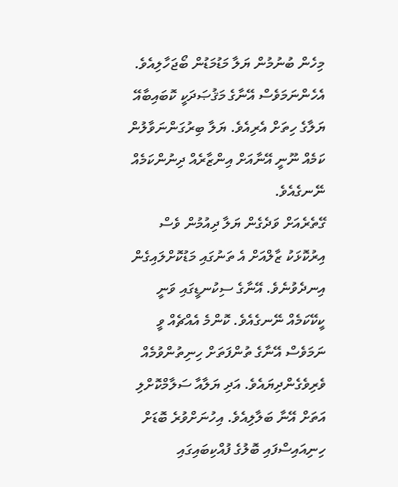މިހެން ބުނުމުން ޔަލާ މަޑުމަޑުން ބޯޖަހާލިއެވެ. އެހެންނަމަވެސް އޭނާގެ މަޤުޞަދަކީ ކޮބައިބާއޭ ޔަލާގެ ހިތަށް އެރިއެވެ. ޔަލާ ބިރުގަންނަވާލުން ކަމެއް ނޫނީ އޭނާއަށް އިންޒާރެއް ދިނުންކަމެއް ނޭނގެއެވެ.
ގޭތެރެއަށް ވަދެގެން ޔަލާ ދިއުމުން ވެސް އިރުކޮޅަކު ޒާލްއަށް އެ ތަނުގައި މަޑުކޮށްލައިގެން އިނދެވުނެވެ. އޭނާގެ ސިކުނޑީގައި ވަނީ ކީކޭކަމެއް ނޭނގެއެވެ. ކޮންމެ އެއްޗެއް ވީ ނަމަވެސް އޭނާގެ ތުންފަތަށް ހިނިތުންވުމެއް ވެރިވެގެންދިޔައެވެ. އަދި ޔަލާއާ ސަލާމްކޮށްލި އަތަށް އޭނާ ބަލާލިއެވެ. އިހުނަށްވުރެ ބޮޑަށް ހިނިއައިސްފައި ބޮލުގެ ފުއްކިބައިގައި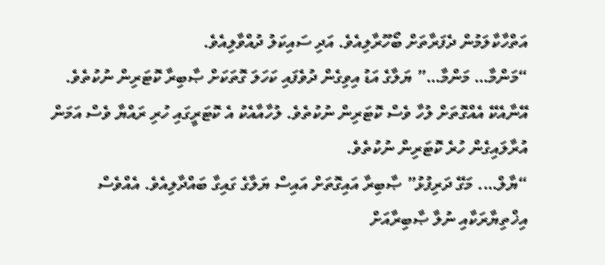އަތްހާކާލަމުން ދެފަރާތަށް ބޯހޫރާލިއެވެ. އަދި ސައިކަލު ދުއްވާލިއެވެ.
“މަންމާ… މަންމާ…” ޔަލާގެ އަޑު އިވިގެން ދުވެފައި ކަހަލަ ގޮތަކަށް ޞާބިރާ ކޮޓަރިން ނުކުތެވެ. އޭނާއެކޭ އެއްގޮތަށް ލުހާ ވެސް ކޮޓަރިން ނުކުތެވެ. ލުހާއާއެކު އެ ކޮޓަރީގައި ހުރި ރައްޔާ ވެސް އަމަން އުރާލައިގެން ހުރެ ކޮޓަރިން ނުކުތެވެ.
“ޔާލް…. މަގޭ ދަރިފުޅު” ޞާބިރާ އައިގޮތަށް އައިސް ޔަލާގެ ގައިގާ ބައްދާލިއެވެ. އެއްވެސް އިޚްތިޔާރަކާއި ނުލާ ޞާބިރާއަށް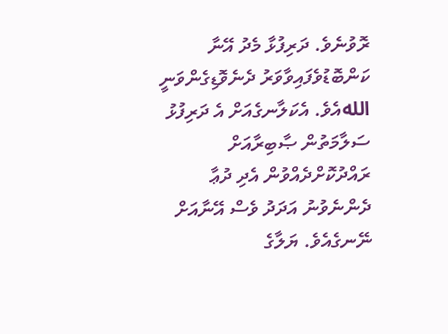ރޮވުނެވެ. ދަރިފުޅާ މެދު އޭނާ ކަންބޮޑުވެފައިވާވަރު ދެނެވޮޑިގެންވަނީ اللهއެވެ. އެކަލާނގެއަށް އެ ދަރިފުޅު ސަލާމަތުން ޞާބިރާއަށް ރައްދުކޮށްދެއްވުން އެދި ދުޢާ ދެންނެވުނު އަދަދު ވެސް އޭނާއަށް ނޭނގެއެވެ. ޔަލާގެ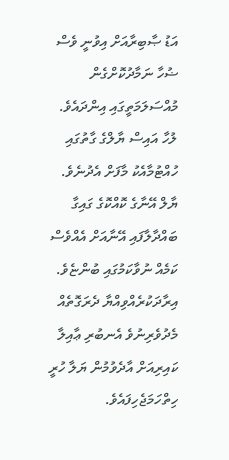އަޑު ޞާބިރާއަށް އިވުނީ ވެސް ޟުހާ ނަމާދުކޮށްގެން މުއްސަލަމަތީގައި އިންދައެވެ.
ލުހާ އައިސް ޔާލްގެ ގާތުގައި ހުއްޓުމާއެކު މާފަށް އެދުނެވެ. ޔާލް އޭނާގެ ކޮއްކޮގެ ގައިގާ ބައްދާލާފައި އޭނާއަށް އެއްވެސް ކަމެއް ނުވާކަމުގައި ބުންޏެވެ. އިރާދަކުރެއްވިއްޔާ ދެރަގޮތެއް މެދުވެރިނުވެ އެނބުރި ޢާއިލާ ކައިރިއަށް އާދެވުމުން ޔަލާ ހުރީ ހިތްހަމަޖެހިފައެވެ.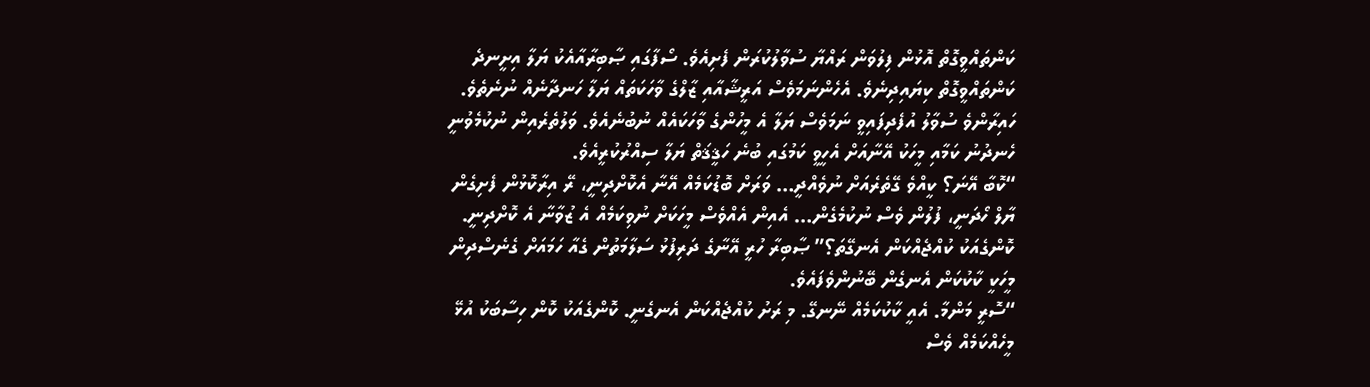ކަންތައްވީގޮތް އޮޅުން ފިލުވަން ރައްޔާ ސުވާލުކުރަން ފެށިއެވެ. ސޯފާގައި ޞާބިރާއާއެކު ޔަލާ އިށީނދެ ކަންތައްވީގޮތް ކިޔައިދިނެވެ. އެހެންނަމަވެސް އަރީޝާއާއި ޒާލްގެ ވާހަކަތައް ޔަލާ ހަނދާނެއް ނުނެތެވެ. ހައިރާންވެ ސުވާލު އުފެދިފައިވީ ނަމަވެސް ޔަލާ އެ މީހުންގެ ވާހަކައެއް ނުބުނެއެވެ. ވަލުތެރެއިން ނުކުމެވުނީ ހެނދުނު ކަމާއި މީހަކު އޭނާއަށް އެހީވީ ކަމުގައި ބުނެ ހަޤީޤަތް ޔަލާ ސިއްރުކުރީއެވެ.
“ކޮބާ އޭނަ؟ ކީއްވެ ގޭތެރެއަށް ނުވެއްދީ… ވަރަށް ބޮޑުކަމެއް އޭނާ އެކޮށްދިނީ، ރޭ އިރާކޮޅުން ފެށިގެން ޔާލް ހޯދަނީ، ފުލުން ވެސް ނުކުމެގެން… އެއިން އެއްވެސް މީހަކަށް ނުވިކަމެއް އެ ޒުވާނާ އެ ކޮށްދިނީ. ކޮންގެއަކު ކުއްޖެއްކަން އެނގޭތަ؟” ޞާބިރާ ހުރީ އޭނާގެ ދަރިފުޅު ސަލާމަތުން ގެއާ ހަމައަށް ގެނެސްދިން މީހަކީ ކާކުކަން އެނގެން ބޭނުންވެފައެވެ.
“ސޮރީ މަންމާ. އެއީ ކާކުކަމެއް ނޭނގޭ. މި ރަށު ކުއްޖެއްކަން އެނގެނީ. ކޮންގެއަކު ކޮން ހިސާބަކު އުޅޭ މީހެއްކަމެއް ވެސް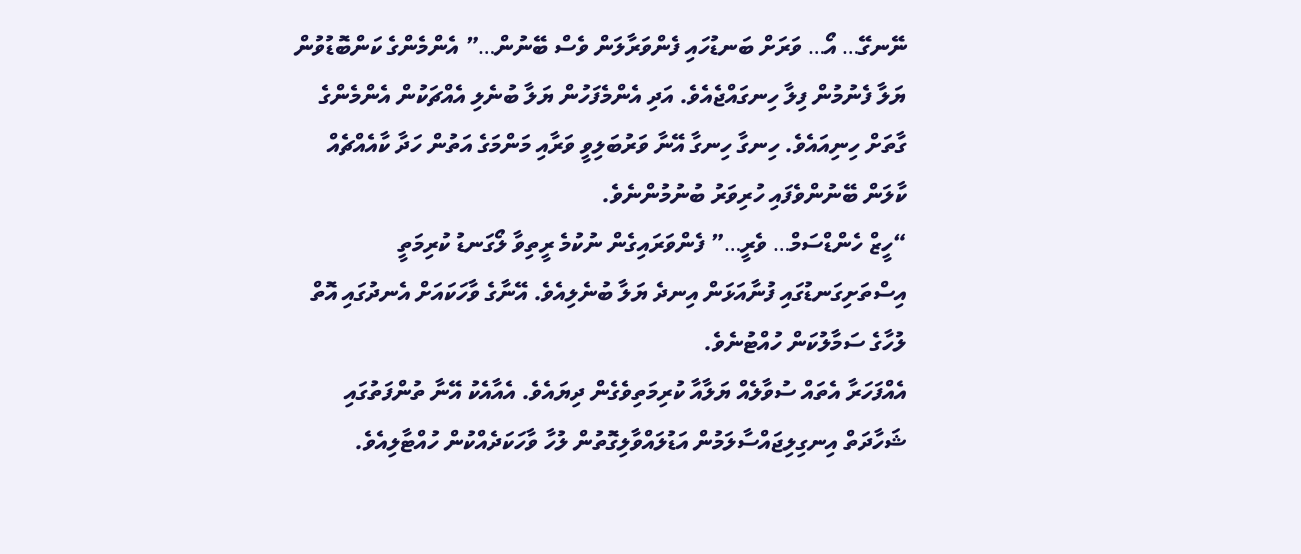ނޭނގޭ… އޯ… ވަރަށް ބަނޑުހައި ފެންވަރާލަން ވެސް ބޭނުން…” އެންމެންގެ ކަންބޮޑުވުން ޔަލާ ފެނުމުން ފިލާ ހިނގައްޖެއެވެ. އަދި އެންމެފަހުން ޔަލާ ބުނެލި އެއްޗަކުން އެންމެންގެ ގާތަށް ހިނިއައެވެ. ހިނގާ ހިނގާ އޭނާ ވަރުބަލިވީ ވަރާއި މަންމަގެ އަތުން ހަދާ ކާއެއްޗެއް ކާލަން ބޭނުންވެފައި ހުރިވަރު ބުނުމުންނެވެ.
“ހީޒް ހެންޑްސަމް… ވެރީ…” ފެންވަރައިގެން ނުކުމެ ރީތިވާ ލޯގަނޑު ކުރިމަތީ އިސްތަށިގަނޑުގައި ފުނާއަޅަން އިނދެ ޔަލާ ބުނެލިއެވެ. އޭނާގެ ވާހަކައަށް އެނދުގައި އޮތް ލުހާގެ ސަމާލުކަން ހުއްޓުނެވެ.
އެއްފަހަރާ އެތައް ސުވާލެއް ޔަލާއާ ކުރިމަތިވެގެން ދިޔައެވެ. އެއާއެކު އޭނާ ތުންފަތުގައި ޝަހާދަތް އިނގިލިޖައްސާލަމުން އަޑުލައްވާލިގޮތުން ލުހާ ވާހަކަދެއްކުން ހުއްޓާލިއެވެ.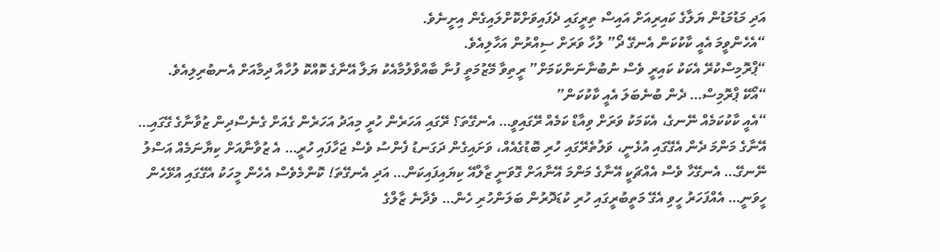އަދި މަޑުމަޑުން ޔަލާގެ ކައިރިއަށް އައިސް ތިރީގައި ދެފައިވަށްކޮށްލައިގެން އިށީނެވެ.
“އެހެންވީމަ އެއީ ކާކުކަން އެނގޭ ދޯ” ލުހާ ވަރަށް ސިއްރުން އަހާލިއެވެ.
“ޕްރޮމިސްކުރޭ އެކަކު ކައިރީ ވެސް ނުބުނާނަންކަމަށް” ރީތިވާ މޭޒުމަތީ ފުނާ ބާއްވާލުމާއެކު ޔަލާ އޭނާގެ ކޮއްކޮ ލުހާއާ ދިމާއަށް އެނބުރިލިއެވެ.
“އޯކޭ ޕްރޮމިސް… ދެން ބުނެބަލަ އެއީ ކާކުކަން”
“އެއީ ކާކުކަމެއް ނޭނގެ، އެކަމަކު ވަރަށް ވިއާޑް ކަމެއް ރޭގައިވީ… އެނގޭތަ؟ ރޭގައި އަހަރެން ހުރީ މިއަދު އަހަރެން ގެއަށް ގެނެސްދިން ޒުވާނާގެ ގޭގައި… އޭނާގެ މަންމަ ދެން އެގޭގައި އުޅެނީ، ވަލުތެރޭގައި ހުރި ބޮޑުގެއެއް، ވަށައިގެން ދަގަނޑު ފެންސު ވެސް ޖަހާފައި ހުރީ… އެ ޒުވާނާއަށް ކިޔާނަމެއް އަސްލު ނޭނގޭ… އެނގޭހާ ވެސް އެއްޗަކީ އޭނާގެ މަންމަ އޭނާއަށް ގޮވަނީ ޒާލްއޭ ކިޔައިފައިކަން… އަދި އެނގޭތަ! ކޮންމެވެސް އެހެން މީހަކު އެގޭގައި އުޅޭހެން ހީވަނީ… އެއްފަހަރު ހީވި އެގޭ މަތީބުރީގައި ހުރި ކުޑަދޮރުން ބަލަންހުރި ހެން… ވެދާނެ ޒާލްގެ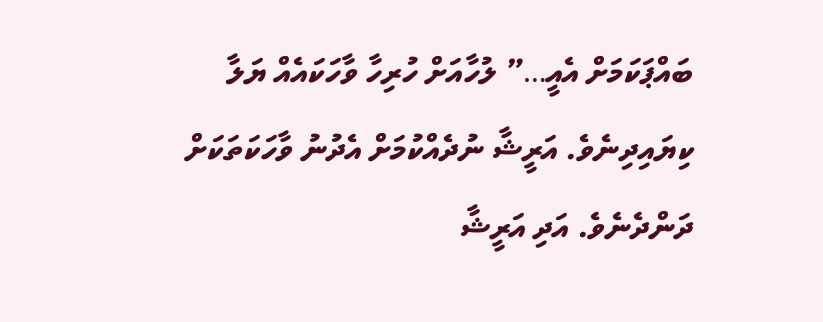ބައްޕަކަމަށް އެއީ…” ލުހާއަށް ހުރިހާ ވާހަކައެއް ޔަލާ ކިޔައިދިނެވެ. އަރީޝާ ނުދެއްކުމަށް އެދުނު ވާހަކަތަކަށް ދަންދެނެވެ. އަދި އަރީޝާ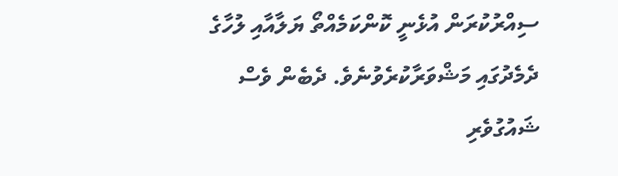ސިއްރުކުރަން އުޅެނީ ކޮންކަމެއްތޯ ޔަލާއާއި ލުހާގެ ދެމެދުގައި މަޝްވަރާކުރެވުނެވެ. ދެބެން ވެސް ޝައުގުވެރި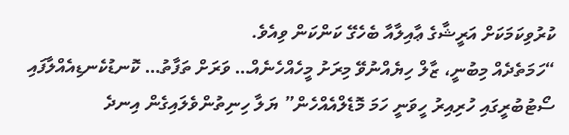ކުރުވިކަމަކަށް އަރީޝާގެ ޢާއިލާއާ ބެހެގޭ ކަންކަން ވިއެވެ.
“ހަމަތެދެއް މިބުނީ، ޒާލް ހިޔެއްނުވޭ މިރަށު މީހެއްހެނެއް… ވަރަށް ތަފާތު… ކޮނޑުކެނޑިއެއްލާފައި ސޯޓުބުރީގައި ހުރިއިރު ހީވަނީ ހަމަ މޮޑެލްއެއްހެން” ޔަލާ ހިނިތުންވެލައިގެން އިނދެ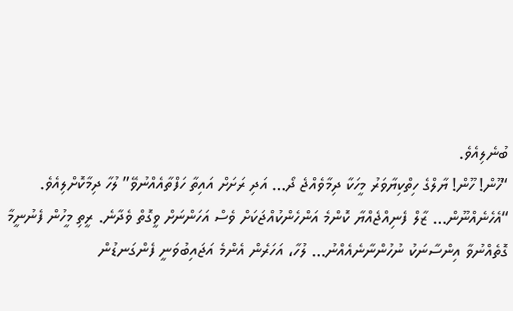ބުނެލިއެވެ.
“ހޫން! ހޫން! ޔާލްގެ ހިތްކިޔާވަރު މީހަކާ ދިމާވެއްޖެ ދޯ… އަދި ރަށަށް އައިތާ ހަފްތާއެއްނުވޭ” ލުހާ ދިމާކޮށްލިއެވެ.
“އެހެނެއްނޫން… ޒާލް ފެނިއްޖެއްޔާ ކޮންމެ އަންހެންކުއްޖަކަށް ވެސް އަހަންނަށް ވީގޮތް ވެދާނެ. ރީތި މީހުން ފެނުނީމާ ގޮތެއްނުވާ އިންސާނަކު ނުހުންނާނެއެއްނު… ލުހާ، އަހަރެން އެންމެ އަޖައިބުވަނީ ފެންގަނޑުން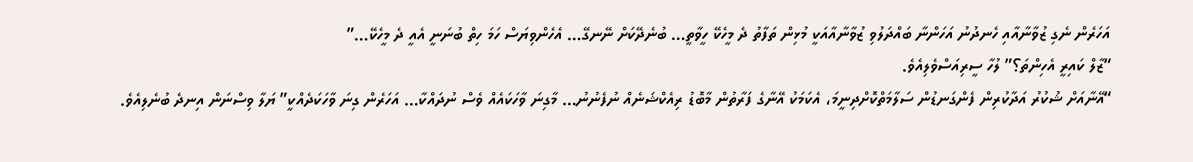އަހަރެން ނެގި ޒުވާނާއާއި ހެނދުނު އަހަންނާ ބައްދަލުވި ޒުވާނާއާއަކީ މުޅިން ތަފާތު ދެ މީހެކޭ ހީވާތީ… ބުނެދޭކަށް ނޭނގޭ… އެހެންވިޔަސް ހަމަ ހިތް ބުނަނީ އެއީ ދެ މީހެކޭ…”
“ޒާލް ކައިރީ އެހިންތަ؟” ލުހާ ސީރިއަސްވެލިއެވެ.
“އޭނާއަށް ޝުކުރު އަދާކުރިން ފެންގަނޑުން ސަލާމަތްކޮށްދިނީމަ، އެކަމަކު އޭނާގެ ފަރާތުން މާބޮޑު ރިއެކްޝަނެއް ނުފެނުނު… މާގިނަ ވާހަކައެއް ވެސް ނުދައްކާ… އަހަރެން ގިނަ ވާހަކަދެއްކީ” ޔަލާ ވިސްނަން އިނދެ ބުނެލިއެވެ.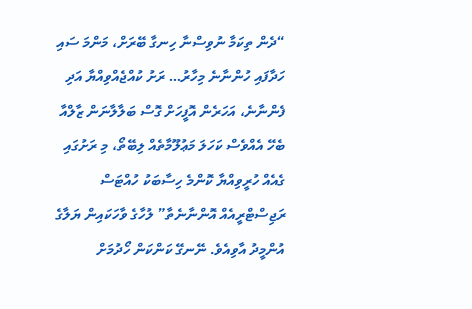“ދެން ތިކަމާ ނުވިސްނާ ހިނގާ ބޭރަށް، މަންމަ ސައި ހަދާފައި ހުންނާނެ މިހާރު… ރަށު ކުއްޖެއްވިއްޔާ އަދި ފެންނާނެ، އަހަރެން އޮފީހަށް ގޮސް ބަލާލާނަން ޒާލްއާ ބެހޭ އެއްވެސް ކަހަލަ މަޢުލޫމާތެއް ލިބޭތޯ، މި ރަށުގައި ގެއެއް ހުރީވިއްޔާ ކޮންމެ ހިސާބަކު ހުއްޓަސް ރަޖިސްޓްރީއެއް އޮންނާނެތާ” ލުހާގެ ވާހަކައިން ޔަލާގެ އުންމީދު އާވިއެވެ. ނޭނގޭ ކަންކަން ހޯދުމަށް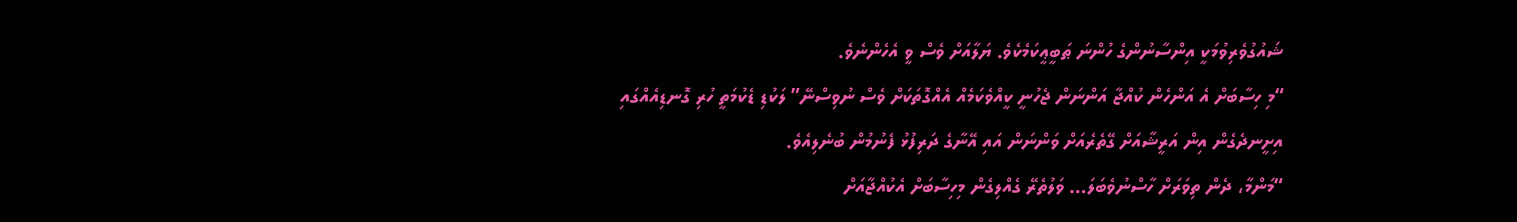ޝައުގުވެރިވުމަކީ އިންސާނުންގެ ހުންނަ ޠަބީޢީކަމެކެވެ. ޔަލާއަށް ވެސް ވީ އެހެންނެވެ.
“މި ހިސާބަށް އެ އަންހެން ކުއްޖާ އަންނަން ޖެހުނީ ކީއްވެކަމެއް އެއްގޮތަކަށް ވެސް ނުވިސްނޭ” ލަކުޑި ޑެކުމަތީ ހުރި ގޮނޑިއެއްގައި އިށީނދެގެން އިން އަރީޝާއަށް ގޭތެރެއަށް ވަންނަން އައި އޭނާގެ ދަރިފުޅު ފެނުމުން ބުނެލިއެވެ.
“މަންމާ، ދެން ތިވަރަށް ހާސްނުވެބަލަ… ވަލުތެރޭ ގެއްލިގެން މިހިސާބަށް އެކުއްޖާއަށް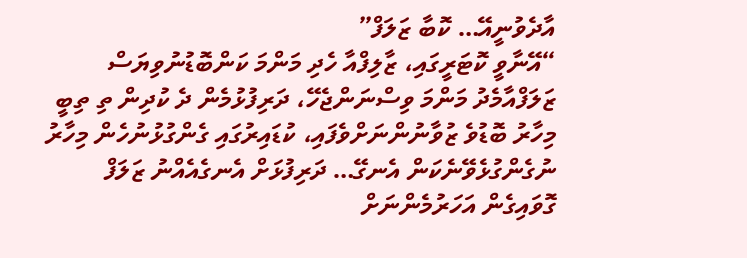އާދެވުނީއޭ… ކޮބާ ޒަލަފް”
“އޭނާވީ ކޮޓަރީގައި، ޒާލިފްއާ ހެދި މަންމަ ކަންބޮޑުނުވިޔަސް ޒަލަފްއާމެދު މަންމަ ވިސްނަންޖެހޭ، ދަރިފުޅުމެން ދެ ކުދިން ތި ތިބީ މިހާރު ބޮޑުވެ ޒުވާނުންނަށްވެފައި، ކުޑައިރުގައި ގެންގުޅުނުހެން މިހާރު ނުގެންގުޅެވޭނެކަން އެނގޭ… ދަރިފުޅަށް އެނގެއެއްނު ޒަލަފް ގޮވައިގެން އަހަރުމެންނަށް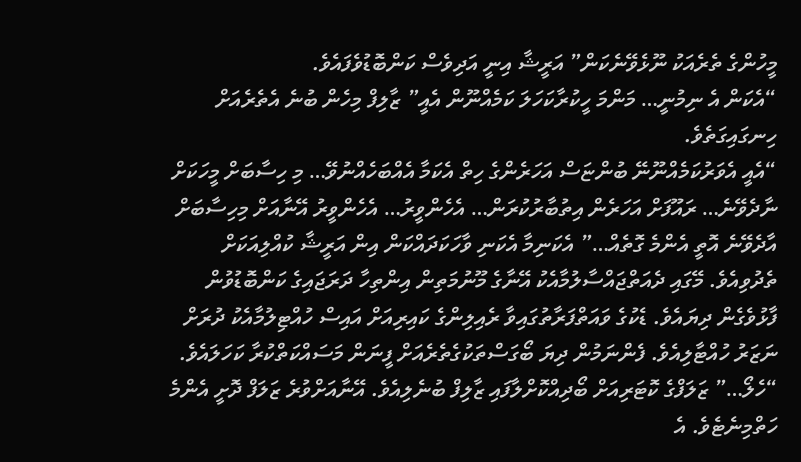މީހުންގެ ތެރެއަކު ނޫޅެވޭނެކަން” އަރީޝާ އިނީ އަދިވެސް ކަންބޮޑުވެފައެވެ.
“އެކަން އެ ނިމުނީ… މަންމަ ހީކުރާކަހަލަ ކަމެއްނޫން އެއީ” ޒާލިފް މިހެން ބުނެ އެތެރެއަށް ހިނގައިގަތެވެ.
“އެއީ އެވަރުކަމެއްނޫނޭ ބުންޏަސް އަހަރެންގެ ހިތް އެކަމާ އެއްބަހެއްނުވޭ… މި ހިސާބަށް މީހަކަށް ނާދެވޭނެ… ރައޫފަށް އަހަރެން އިތުބާރުކުރަން… އެހެންވީރު… އެހެންވީރު އޭނާއަށް މިހިސާބަށް އާދެވޭނެ އޮތީ އެންމެ ގޮތެއް…” އެކަނިމާ އެކަނި ވާހަކަދައްކަން އިން އަރީޝާ ކުއްލިއަކަށް ތެދުވިއެވެ. މޭގައި ދެއަތްޖައްސާލުމާއެކު އޭނާގެ މޫނުމަތިން އިންތިހާ ދަރަޖައިގެ ކަންބޮޑުވުން ފާޅުވެގެން ދިޔައެވެ. ޑެކުގެ ވައަތްފަރާތުގައިވާ ރެއިލިންގެ ކައިރިއަށް އައިސް ހުއްޓިލުމާއެކު ދުރަށް ނަޒަރު ހުއްޓާލިއެވެ. ފެންނަމުން ދިޔަ ބޯގަސްތަކުގެތެރެއަށް ފީނަން މަސައްކަތްކުރާ ކަހަލައެވެ.
“ހެލޯ…” ޒަލަފްގެ ކޮޓަރިއަށް ބޯދިއްކޮށްލާފައި ޒާލިފް ބުނެލިއެވެ. އޭނާއަށްވުރެ ޒަލަފް ދޮށީ އެންމެ ހަތްމިނެޓެވެ. އެ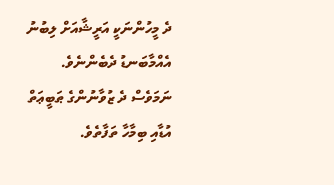ދެ މީހުންނަކީ އަރީޝާއަށް ލިބުނު އެއްމާބަނޑު ދެބެންނެވެ. ނަމަވެސް ދެ ޒުވާނުންގެ ޠަބީޢަތް އުޑާއި ބިމާހާ ތަފާތެވެ.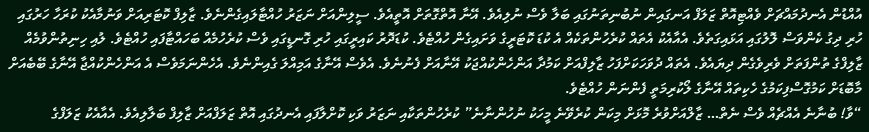އުއްޑުން އެނދުމައްޗަށް ވެއްޓިއޮތް ޒަލަފް އަނގައިން ނުބުނިތަނުގައި ބަލާ ވެސް ނުލިއެވެ. އޭނާ އޮތްގޮތަށް އޮތީއެވެ. ސީލިންއަށް ނަޒަރު ހުއްޓާލައިގެންނެވެ. ޒާލިފް ކޮޓަރިއަށް ވަނުމާއެކު ކުރަހާ ހަރުގައި ހުރި ދިގު ކެންވަސް ލޮލުގައި އަޅައިގަތެވެ. އެއާއެކު އެތައް ކުރެހުންތަކެއް އެ ކުޑަ ކޮޓަރީގެ ވަށައިގެން ހުއްޓެވެ. ކުޑަދޮރު ކައިރީގައި ހުރި ގޮނޑީގައި ވެސް ކުރެހުމެއް ބަހައްޓާފައި ހުއްޓެވެ. ލުއި ހިނިތުންވުމެއް ޒާލިފްގެ ތުންފަތަށް ވެރިވެގެން ދިޔައެވެ. އެތައް ދުވަހަކަށްފަހު ޒާލިފްއަށް ކަމުދާ އަންހެންކުއްޖަކު އޭނާއަށް ފެނުނެވެ. އެވެސް އޭނާގެ އަމިއްލަ ގެއިންނެވެ. އެހެންނަމަވެސް އެ އަންހެންކުއްޖާ އޭނާގެ ބޭބެއަށް މާބޮޑަށް ކަމުގޮސްފިކަމުގެ ހެކިތައް އޭނާގެ ލޯކުރިމަތީ ފެންނަން ހުއްޓެވެ.
“ވާ! ބުނާނެ އެއްޗެއް ވެސް ނެތް… ޒާލްއަށްވުރެ މޮޅަށް މިކަން ކުރެވޭނެ މީހަކު ނުހުންނާނެ” ކުރެހުންތަކާއި ނަޒަރު ވަކި ކޮށްލާފައި އެނދުގައި އޮތް ޒަލަފްއަށް ޒާލިފް ބަލާލިއެވެ. އެއާއެކު ޒަލަފްގެ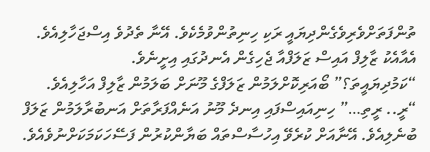ތުންފަތަށްވެރިވެގެންދިޔައީ ރަކި ހިނިތުންވުމެކެވެ. އޭނާ ތެދުވެ އިސްޖަހާލިއެވެ. އެއާއެކު ޒާލިފް އައިސް ޒަލަފްއާ ޖެހިގެން އެނދުގައި އިށީނެވެ.
“ކަމުދިޔައީތަ؟” ބޯއަރިކޮށްލަމުން ޒަލަފްގެ މޫނަށް ބަލަމުން ޒާލިފް އަހާލިއެވެ.
“ރީ.. ރީތި…” ހިނިއައިސްފައި އިނދެ މޫނު އަނެއްފަރާތަށް އަނބުރާލަމުން ޒަލަފް ބުނެލިއެވެ. އޭނާއަށް ކުރެވޭ އިހުސާސްތައް ބަޔާންކުރުން ފަސޭހަކަމަކަށްނުވެއެވެ.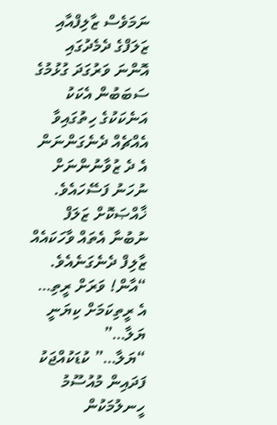ނަމަވެސް ޒާލިފްއާއި ޒަލަފްގެ ދެމެދުގައި އޮންނަ ވަރުގަދަ ގުޅުމުގެ ސަބަބުން އެކަކު އަނެކަކުގެ ހިތުގައިވާ އެއްޗެއް ދެނެގަންނަން އެ ދެ ޒުވާނުންނަށް ނުހަނު ފަސޭހައެވެ. ޚާއްޞަކޮށް ޒަލަފް ނުބުނާ އެތައް ވާހަކައެއް ޒާލިފް ދެނެގަނެއެވެ.
“އާން! ވަރަށް ރީތި… އެ ރީތިކަމަށް ކިޔަނީ ޔަލާ…”
“ޔަލާ…” ކުޑަކުއްޖަކު ފަދައިން މުއުސޫމު ހީނލުމަކުން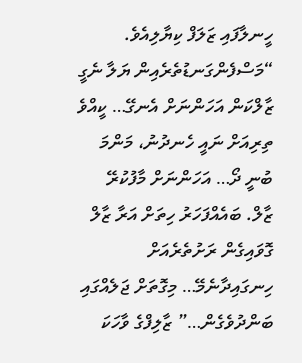ހީނލާފައި ޒަލަފް ކިޔާލިއެވެ.
“މަސްފެންގަނޑުތެރެއިން ޔަލާ ނެގީ ޒާލްކަން އަހަންނަށް އެނގޭ… ކީއްވެ ތިރިއަށް ނައީ ހެނދުނު، މަންމަ ބުނީ ދޯ… އަހަންނަށް މާފުކުރޭ ޒާލް. ބައެއްފަހަރު ހިތަށް އަރާ ޒާލް ގޮވައިގެން ރަށުތެރެއަށް ހިނގައިދާނެމޭ… މިގޮތަށް ޖަލެއްގައި ބަންދުވެގެން…” ޒާލިފްގެ ވާހަކަ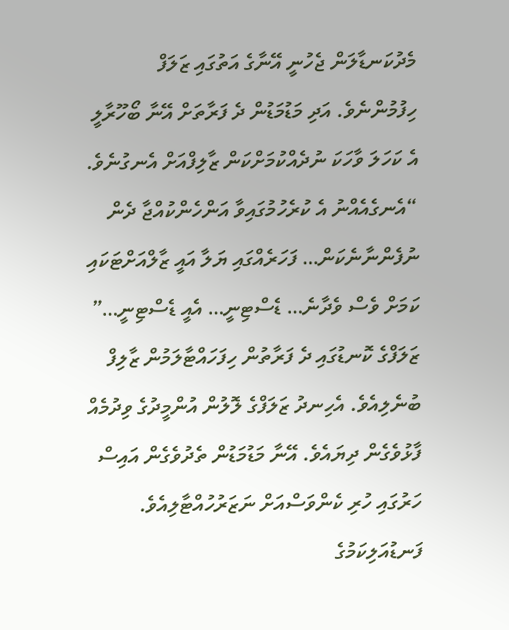މެދުކަނޑާލަން ޖެހުނީ އޭނާގެ އަތުގައި ޒަލަފް ހިފުމުންނެވެ. އަދި މަޑުމަޑުން ދެ ފަރާތަށް އޭނާ ބޯހޫރާލީ އެ ކަހަލަ ވާހަކަ ނުދެއްކުމަށްކަން ޒާލިފްއަށް އެނގުނެވެ.
“އެނގެއެއްނު އެ ކުރެހުމުގައިވާ އަންހެންކުއްޖާ ދެން ނުފެންނާނެކަން… ފަހަރެއްގައި ޔަލާ އައީ ޒާލްއަށްޓަކައި ކަމަށް ވެސް ވެދާނެ… ޑެސްޓިނީ… އެއީ ޑެސްޓިނީ…” ޒަލަފްގެ ކޮނޑުގައި ދެ ފަރާތުން ހިފަހައްޓާލަމުން ޒާލިފް ބުނެލިއެވެ. އެހިނދު ޒަލަފްގެ ލޮލުން އުންމީދުގެ ވިދުމެއް ފާޅުވެގެން ދިޔައެވެ. އޭނާ މަޑުމަޑުން ތެދުވެގެން އައިސް ހަރުގައި ހުރި ކެންވަސްއަށް ނަޒަރުހުއްޓާލިއެވެ. ފަނޑުއަލިކަމުގެ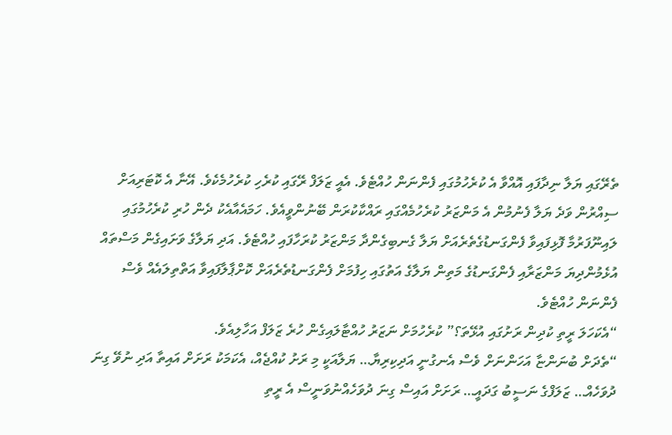ތެރޭގައި ޔަލާ ނިދާފައި އޮއްވާ އެ ކުރެހުމުގައި ފެންނަން ހުއްޓެވެ. އެއީ ޒަލަފް ރޭގައި ކުރެހި ކުރެހުމެކެވެ. އޭނާ އެ ކޮޓަރިއަށް ސިއްރުން ވަދެ ޔަލާ ފެނުމުން އެ މަންޒަރު ކުރެހުމެއްގައި ރައްކާކުރަން ބޭނުންވީއެވެ. ހަމައެއާއެކު ދެން ހުރި ކުރެހުމުގައި ލައިނޫފަރުމާ ފޮޅިފައިވާ ފެންގަނޑުގެތެރެއަށް ޔަލާ ގެނބިގެންދާ މަންޒަރު ކުރަހާފައި ހުއްޓެވެ. އަދި ޔަލާގެ ވަށައިގެން މަސްތައް އުޅެމުންދިޔަ މަންޒަރާއި ފެންގަނޑުގެ މަތިން ޔަލާގެ އަތުގައި ހިފުމަށް ފެންގަނޑުތެރެއަށް ކޮށްޕާލާފައިވާ އަތްތިލައެއް ވެސް ފެންނަން ހުއްޓެވެ.
“އެކަހަލަ ރީތި ކުދިން ރަށުގައި އުޅޭތަ؟” ކުރެހުމަށް ނަޒަރު ހުއްޓާލައިގެން ހުރެ ޒަލަފް އަހާލިއެވެ.
“ތެދަށް ބުނަންޏާ އަހަންނަށް ވެސް އެނގުނީ އަދިކިރިޔާ… ޔަލާއަކީ މި ރަށު ކުއްޖެއް، އެކަމަކު ރަށަށް އައިތާ އަދި ނުވޭ ގިނަ ދުވަހެއް… ޒަލަފްގެ ނަސީބު ގަދައީ… ރަށަށް އައިސް ގިނަ ދުވަހެއްނުވަނީސް އެ ރީތި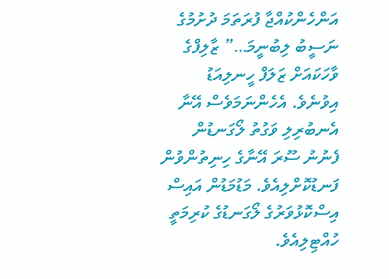އަންހެންކުއްޖާ ފުރަތަމަ ދުށުމުގެ ނަސީބު ލިބުނީމަ…” ޒާލިފްގެ ވާހަކައަށް ޒަލަފް ހީނލިއަޑު އިވުނެވެ. އެހެންނަމަވެސް އޭނާ އެނބުރިލި ވަގުތު ލޯގަނޑުން ފެނުނު ސޫރަ އޭނާގެ ހިނިތުންވުން ފަނޑުކޮށްލިއެވެ. މަޑުމަޑުން އައިސް އިސްކޮޅުވަރުގެ ލޯގަނޑުގެ ކުރިމަތީ ހުއްޓިލިއެވެ.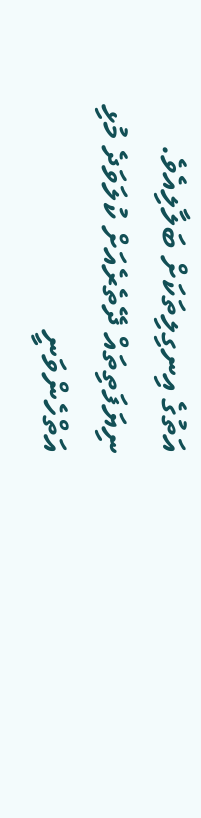އަތުގެ އިނގިލިތަކަށް ބަލާލިއެވެ. ނިޔަފަތިތައް ދޭތެރެއަށް ކުލަވަދެ މުޅި އަތްހެންވަނީ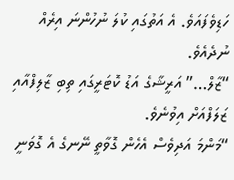ހަޑިވެފައަވެ. އެ އަތުގައި ކުލަ ނުހުންނަ އިރެއް ނުދެއެވެ.
“ޒާލް…” އަރީޝާގެ އަޑު ކޮޓަރީގައި ތިބި ޒާލިފްއާއި ޒަލަފްއަށް އިވުނެވެ.
“މަންމަ އަދިވެސް އެހެން ގޮވާތީ ނޭނގެ އެ ގޮވަނީ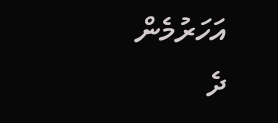އަހަރުމެން ދެ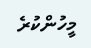މީހުންކުރެ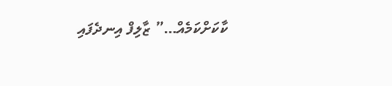ކާކަށްކަމެއް…” ޒާލިފް އިނދެފައި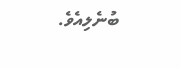ބުނެލިއެވެ.